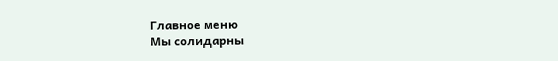Главное меню
Мы солидарны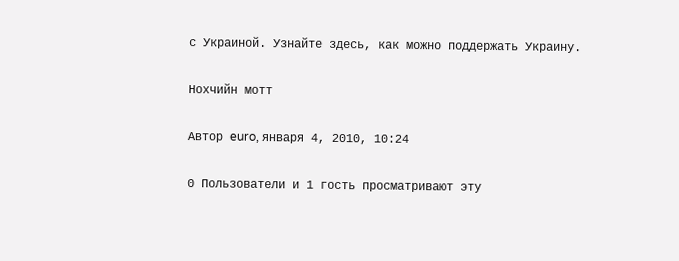с Украиной. Узнайте здесь, как можно поддержать Украину.

Нохчийн мотт

Автор euro, января 4, 2010, 10:24

0 Пользователи и 1 гость просматривают эту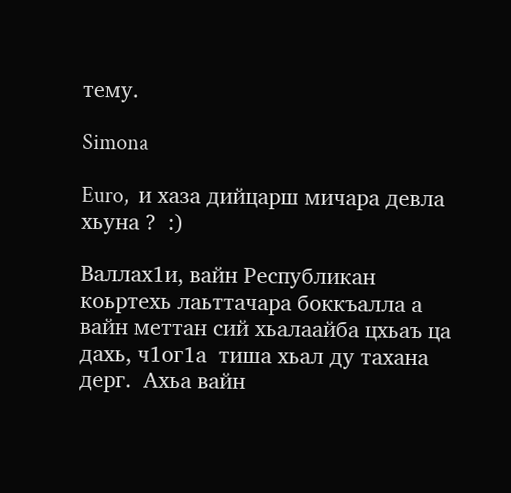тему.

Simona

Euro,  и хаза дийцарш мичара девла хьуна ?  :)

Валлах1и, вайн Республикан коьртехь лаьттачара боккъалла а вайн меттан сий хьалаайба цхьаъ ца дахь, ч1ог1а  тиша хьал ду тахана дерг.  Ахьа вайн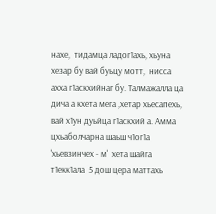нахе,  тидамца ладог1ахь, хьуна хезар бу вай буьцу мотт,  нисса ахха г1аскхийнаг бу. Талмажалла ца дича а кхета мега ,хетар хьесапехь,  вай х1ун дуьйца г1аскхий а. Амма цхьаболчарна шаьш ч1ог1а  'хьевзинчех - м'  хета шайга т1екк1ала  5 дош цера маттахь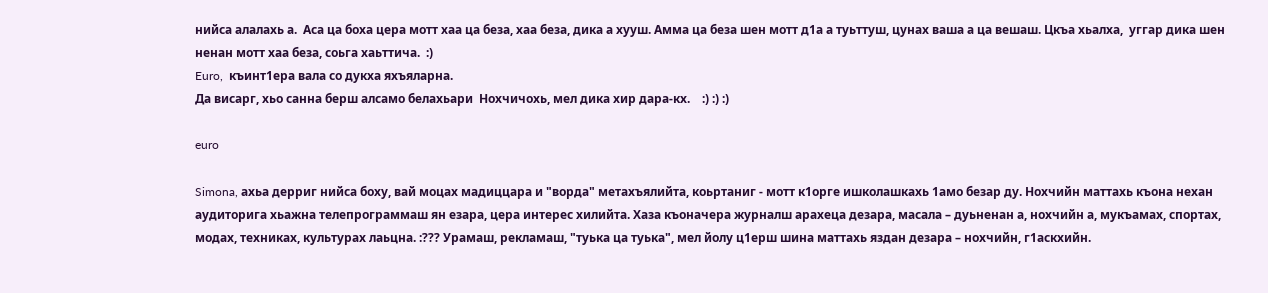нийса алалахь а.  Аса ца боха цера мотт хаа ца беза, хаа беза, дика а хууш. Амма ца беза шен мотт д1а а туьттуш, цунах ваша а ца вешаш. Цкъа хьалха,  уггар дика шен ненан мотт хаа беза, соьга хаьттича.  :)
Euro,  къинт1ера вала со дукха яхъяларна.
Да висарг, хьо санна берш алсамо белахьари  Нохчичохь, мел дика хир дара-кх.    :) :) :)

euro

Simona, ахьа дерриг нийса боху, вай моцах мадиццара и "ворда" метахъялийта, коьртаниг - мотт к1орге ишколашкахь 1амо безар ду. Нохчийн маттахь къона нехан аудиторига хьажна телепрограммаш ян езара, цера интерес хилийта. Хаза къоначера журналш арахеца дезара, масала – дуьненан а, нохчийн а, мукъамах, спортах, модах, техниках, культурах лаьцна. :??? Урамаш, рекламаш, "туька ца туька", мел йолу ц1ерш шина маттахь яздан дезара – нохчийн, г1аскхийн.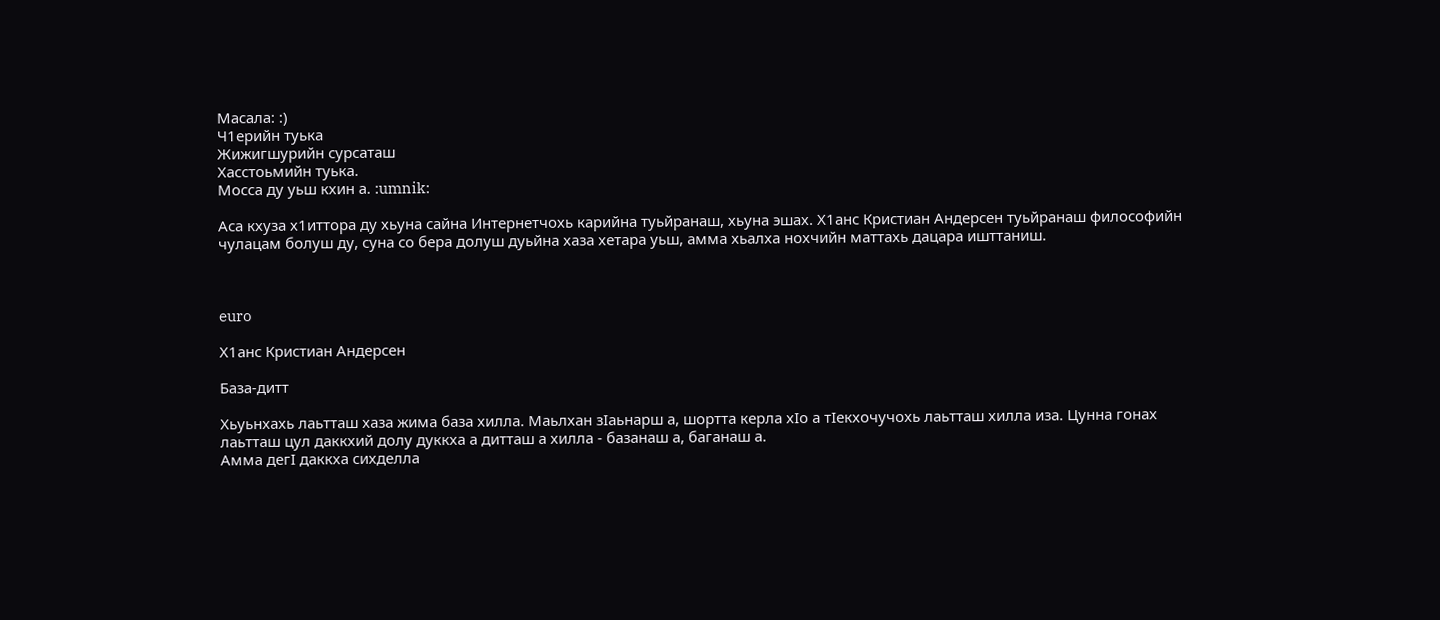Масала: :)
Ч1ерийн туька
Жижигшурийн сурсаташ
Хасстоьмийн туька.
Мосса ду уьш кхин а. :umnik:

Аса кхуза х1иттора ду хьуна сайна Интернетчохь карийна туьйранаш, хьуна эшах. Х1анс Кристиан Андерсен туьйранаш философийн чулацам болуш ду, суна со бера долуш дуьйна хаза хетара уьш, амма хьалха нохчийн маттахь дацара ишттаниш.



euro

Х1анс Кристиан Андерсен

База-дитт

Хьуьнхахь лаьтташ хаза жима база хилла. Маьлхан зIаьнарш а, шортта керла хIо а тIекхочучохь лаьтташ хилла иза. Цунна гонах лаьтташ цул даккхий долу дуккха а дитташ а хилла - базанаш а, баганаш а.
Амма дегI даккха сихделла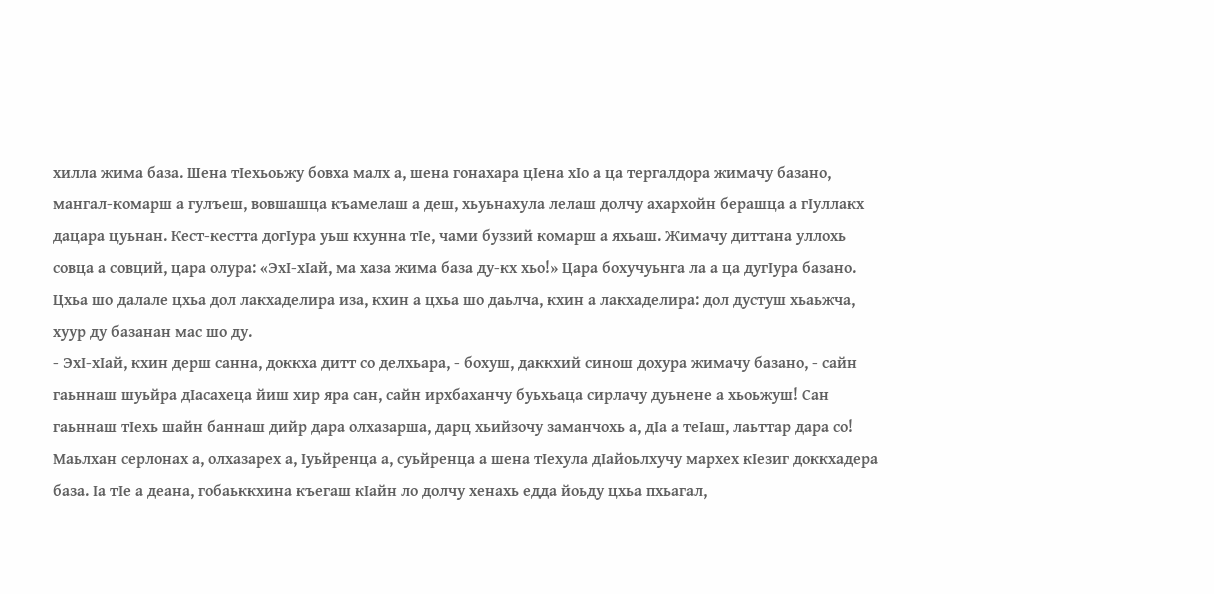хилла жима база. Шена тIехьоьжу бовха малх а, шена гонахара цIена хIо а ца тергалдора жимачу базано, мангал-комарш а гулъеш, вовшашца къамелаш а деш, хьуьнахула лелаш долчу ахархойн берашца а гIуллакх дацара цуьнан. Кест-кестта догIура уьш кхунна тIе, чами буззий комарш а яхьаш. Жимачу диттана уллохь совца а совций, цара олура: «ЭхI-хIай, ма хаза жима база ду-кх хьо!» Цара бохучуьнга ла а ца дугIура базано.
Цхьа шо далале цхьа дол лакхаделира иза, кхин а цхьа шо даьлча, кхин а лакхаделира: дол дустуш хьаьжча, хуур ду базанан мас шо ду.
- ЭхI-хIай, кхин дерш санна, доккха дитт со делхьара, - бохуш, даккхий синош дохура жимачу базано, - сайн гаьннаш шуьйра дIасахеца йиш хир яра сан, сайн ирхбаханчу буьхьаца сирлачу дуьнене а хьоьжуш! Сан гаьннаш тIехь шайн баннаш дийр дара олхазарша, дарц хьийзочу заманчохь а, дIа а теIаш, лаьттар дара со!
Маьлхан серлонах а, олхазарех а, Iуьйренца а, суьйренца а шена тIехула дIайоьлхучу мархех кIезиг доккхадера база. Iа тIе а деана, гобаьккхина къегаш кIайн ло долчу хенахь едда йоьду цхьа пхьагал,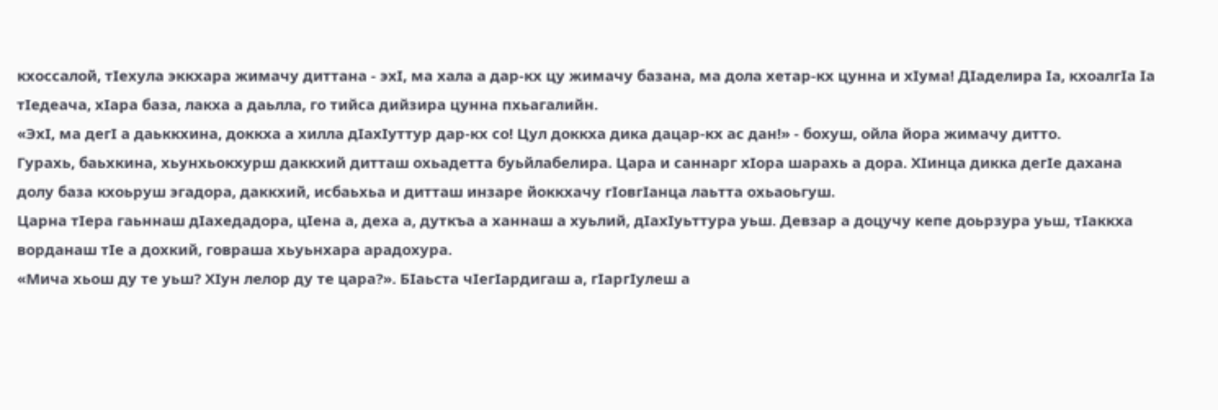кхоссалой, тIехула эккхара жимачу диттана - эхI, ма хала а дар-кх цу жимачу базана, ма дола хетар-кх цунна и хIума! ДIаделира Iа, кхоалгIа Iа тIедеача, хIара база, лакха а даьлла, го тийса дийзира цунна пхьагалийн.
«ЭхI, ма дегI а даьккхина, доккха а хилла дIахIуттур дар-кх со! Цул доккха дика дацар-кх ас дан!» - бохуш, ойла йора жимачу дитто.
Гурахь, баьхкина, хьунхьокхурш даккхий дитташ охьадетта буьйлабелира. Цара и саннарг хIора шарахь а дора. ХIинца дикка дегIе дахана долу база кхоьруш эгадора, даккхий, исбаьхьа и дитташ инзаре йоккхачу гIовгIанца лаьтта охьаоьгуш.
Царна тIера гаьннаш дIахедадора, цIена а, деха а, дуткъа а ханнаш а хуьлий, дIахIуьттура уьш. Девзар а доцучу кепе доьрзура уьш, тIаккха ворданаш тIе а дохкий, говраша хьуьнхара арадохура.
«Мича хьош ду те уьш? ХIун лелор ду те цара?». БIаьста чIегIардигаш а, гIаргIулеш а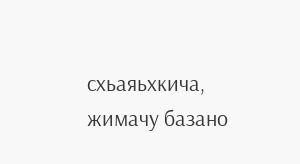схьаяьхкича, жимачу базано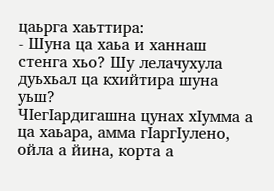цаьрга хаьттира:
- Шуна ца хаьа и ханнаш стенга хьо? Шу лелачухула дуьхьал ца кхийтира шуна уьш?
ЧIегIардигашна цунах хIумма а ца хаьара, амма гIаргIулено, ойла а йина, корта а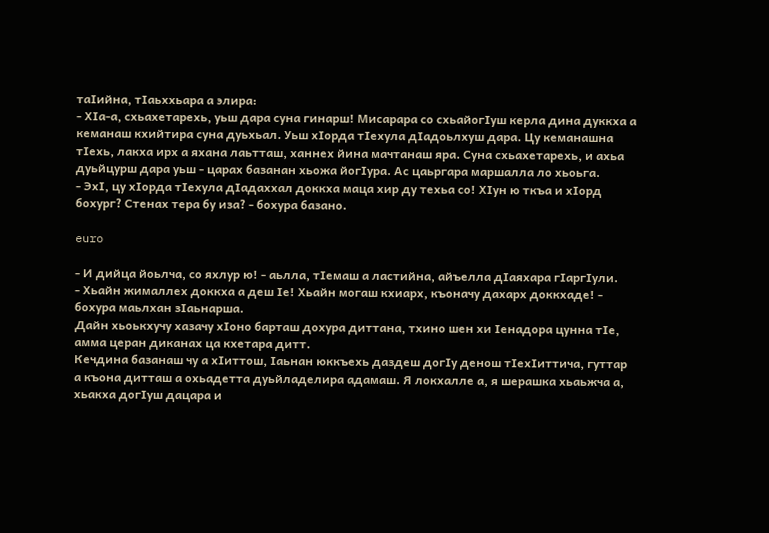таIийна, тIаьххьара а элира:
- ХIа-а, схьахетарехь, уьш дара суна гинарш! Мисарара со схьайогIуш керла дина дуккха а кеманаш кхийтира суна дуьхьал. Уьш хIорда тIехула дIадоьлхуш дара. Цу кеманашна тIехь, лакха ирх а яхана лаьтташ, ханнех йина мачтанаш яра. Суна схьахетарехь, и ахьа дуьйцурш дара уьш - царах базанан хьожа йогIура. Ас цаьргара маршалла ло хьоьга.
- ЭхI, цу хIорда тIехула дIадаххал доккха маца хир ду техьа со! ХIун ю ткъа и хIорд бохург? Стенах тера бу иза? - бохура базано.

euro

- И дийца йоьлча, со яхлур ю! - аьлла, тIемаш а ластийна, айъелла дIаяхара гIаргIули.
- Хьайн жималлех доккха а деш Iе! Хьайн могаш кхиарх, къоначу дахарх доккхаде! - бохура маьлхан зIаьнарша.
Дайн хьоькхучу хазачу хIоно барташ дохура диттана, тхино шен хи Iенадора цунна тIе, амма церан диканах ца кхетара дитт.
Кечдина базанаш чу а хIиттош, Iаьнан юккъехь даздеш догIу денош тIехIиттича, гуттар а къона дитташ а охьадетта дуьйладелира адамаш. Я локхалле а, я шерашка хьаьжча а, хьакха догIуш дацара и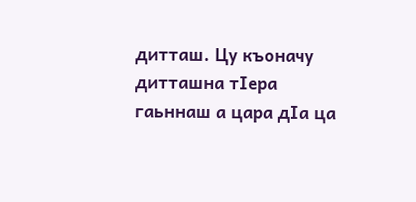дитташ. Цу къоначу дитташна тIера гаьннаш а цара дIа ца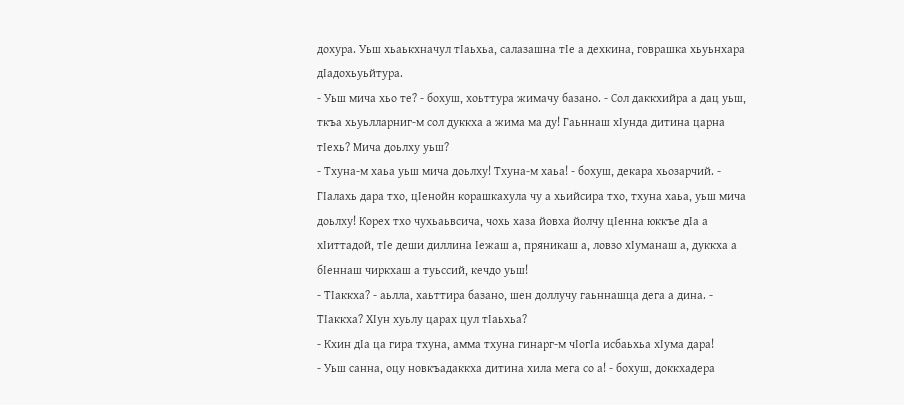дохура. Уьш хьаькхначул тIаьхьа, салазашна тIе а дехкина, говрашка хьуьнхара дIадохьуьйтура.
- Уьш мича хьо те? - бохуш, хоьттура жимачу базано. - Сол даккхийра а дац уьш, ткъа хьуьлларниг-м сол дуккха а жима ма ду! Гаьннаш хIунда дитина царна тIехь? Мича доьлху уьш?
- Тхуна-м хаьа уьш мича доьлху! Тхуна-м хаьа! - бохуш, декара хьозарчий. - ГIалахь дара тхо, цIенойн корашкахула чу а хьийсира тхо, тхуна хаьа, уьш мича доьлху! Корех тхо чухьаьвсича, чохь хаза йовха йолчу цIенна юккъе дIа а хIиттадой, тIе деши диллина Iежаш а, пряникаш а, ловзо хIуманаш а, дуккха а бIеннаш чиркхаш а туьссий, кечдо уьш!
- ТIаккха? - аьлла, хаьттира базано, шен доллучу гаьннашца дега а дина. - ТIаккха? ХIун хуьлу царах цул тIаьхьа?
- Кхин дIа ца гира тхуна, амма тхуна гинарг-м чIогIа исбаьхьа хIума дара!
- Уьш санна, оцу новкъадаккха дитина хила мега со а! - бохуш, доккхадера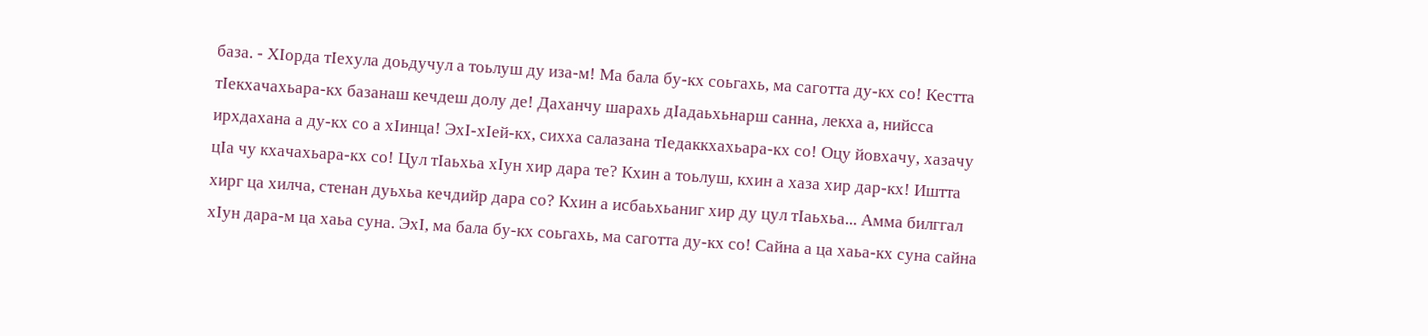база. - ХIорда тIехула доьдучул а тоьлуш ду иза-м! Ма бала бу-кх соьгахь, ма саготта ду-кх со! Кестта тIекхачахьара-кх базанаш кечдеш долу де! Даханчу шарахь дIадаьхьнарш санна, лекха а, нийсса ирхдахана а ду-кх со а хIинца! ЭхI-хIей-кх, сихха салазана тIедаккхахьара-кх со! Оцу йовхачу, хазачу цIа чу кхачахьара-кх со! Цул тIаьхьа хIун хир дара те? Кхин а тоьлуш, кхин а хаза хир дар-кх! Иштта хирг ца хилча, стенан дуьхьа кечдийр дара со? Кхин а исбаьхьаниг хир ду цул тIаьхьа... Амма билггал хIун дара-м ца хаьа суна. ЭхI, ма бала бу-кх соьгахь, ма саготта ду-кх со! Сайна а ца хаьа-кх суна сайна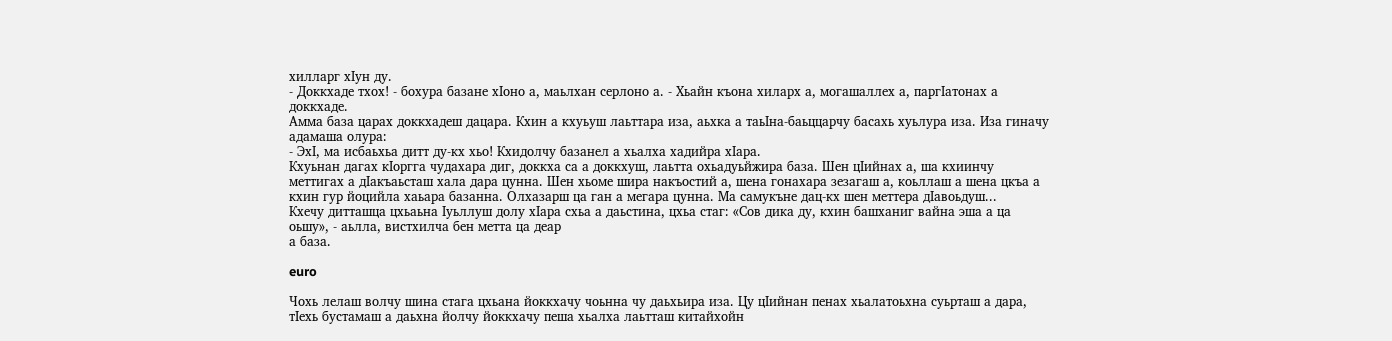хилларг хIун ду.
- Доккхаде тхох! - бохура базане хIоно а, маьлхан серлоно а. - Хьайн къона хиларх а, могашаллех а, паргIатонах а доккхаде.
Амма база царах доккхадеш дацара. Кхин а кхуьуш лаьттара иза, аьхка а таьIна-баьццарчу басахь хуьлура иза. Иза гиначу адамаша олура:
- ЭхI, ма исбаьхьа дитт ду-кх хьо! Кхидолчу базанел а хьалха хадийра хIара.
Кхуьнан дагах кIоргга чудахара диг, доккха са а доккхуш, лаьтта охьадуьйжира база. Шен цIийнах а, ша кхиинчу меттигах а дIакъаьсташ хала дара цунна. Шен хьоме шира накъостий а, шена гонахара зезагаш а, коьллаш а шена цкъа а кхин гур йоцийла хаьара базанна. Олхазарш ца ган а мегара цунна. Ма самукъне дац-кх шен меттера дIавоьдуш...
Кхечу дитташца цхьаьна Iуьллуш долу хIара схьа а даьстина, цхьа стаг: «Сов дика ду, кхин башханиг вайна эша а ца оьшу», - аьлла, вистхилча бен метта ца деар
а база.

euro

Чохь лелаш волчу шина стага цхьана йоккхачу чоьнна чу даьхьира иза. Цу цIийнан пенах хьалатоьхна суьрташ а дара, тIехь бустамаш а даьхна йолчу йоккхачу пеша хьалха лаьтташ китайхойн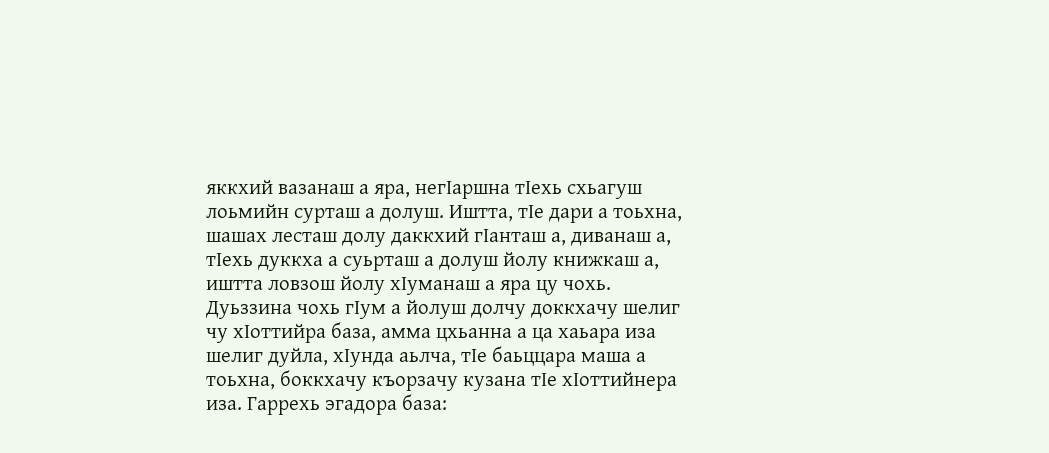яккхий вазанаш а яра, негIаршна тIехь схьагуш лоьмийн сурташ а долуш. Иштта, тIе дари а тоьхна, шашах лесташ долу даккхий гIанташ а, диванаш а, тIехь дуккха а суьрташ а долуш йолу книжкаш а, иштта ловзош йолу хIуманаш а яра цу чохь.
Дуьззина чохь гIум а йолуш долчу доккхачу шелиг чу хIоттийра база, амма цхьанна а ца хаьара иза шелиг дуйла, хIунда аьлча, тIе баьццара маша а тоьхна, боккхачу къорзачу кузана тIе хIоттийнера иза. Гаррехь эгадора база: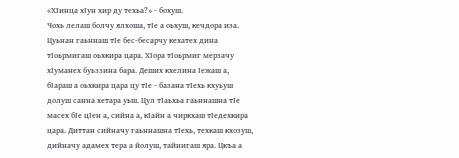«ХIинца хIун хир ду техьа?» - бохуш.
Чохь лелаш болчу ялхоша, тIе а оьхуш, кечдора иза. Цуьнан гаьннаш тIе бес-бесарчу кехатех дина тIоьрмигаш оьхкира цара. ХIора тIоьрмиг мерзачу хIуманех буьззина бара. Деших кхелина Iежаш а, бIараш а оьхкира цара цу тIе - базана тIехь кхуьуш долуш санна хетара уьш. Цул тIаьхьа гаьннашна тIе масех бIе цIен а, сийна а, кIайн а чиркхаш тIедехкира цара. Диттан сийначу гаьннашна тIехь, техкаш кхозуш, дийначу адамех тера а йолуш, тайнигаш яра. Цкъа а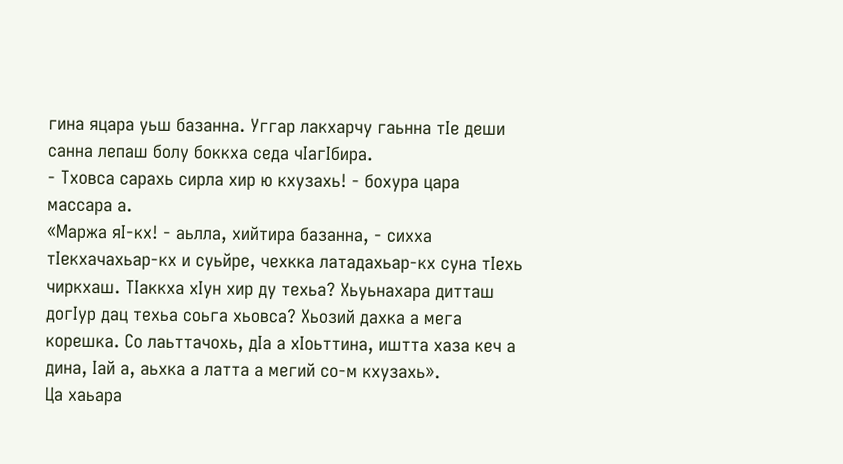гина яцара уьш базанна. Уггар лакхарчу гаьнна тIе деши санна лепаш болу боккха седа чIагIбира.
- Тховса сарахь сирла хир ю кхузахь! - бохура цара массара а.
«Маржа яI-кх! - аьлла, хийтира базанна, - сихха тIекхачахьар-кх и суьйре, чехкка латадахьар-кх суна тIехь чиркхаш. ТIаккха хIун хир ду техьа? Хьуьнахара дитташ догIур дац техьа соьга хьовса? Хьозий дахка а мега корешка. Со лаьттачохь, дIа а хIоьттина, иштта хаза кеч а дина, Iай а, аьхка а латта а мегий со-м кхузахь».
Ца хаьара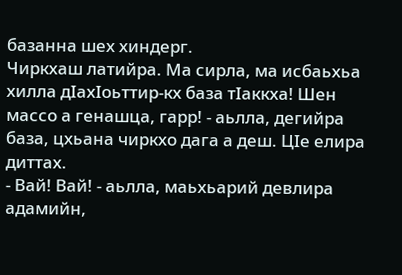базанна шех хиндерг.
Чиркхаш латийра. Ма сирла, ма исбаьхьа хилла дIахIоьттир-кх база тIаккха! Шен массо а генашца, гарр! - аьлла, дегийра база, цхьана чиркхо дага а деш. ЦIе елира диттах.
- Вай! Вай! - аьлла, маьхьарий девлира адамийн,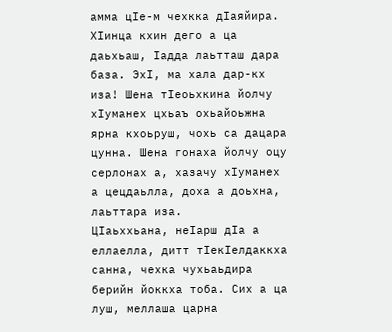амма цIе-м чехкка дIаяйира.
ХIинца кхин дего а ца даьхьаш, Iадда лаьтташ дара база. ЭхI, ма хала дар-кх иза! Шена тIеоьхкина йолчу хIуманех цхьаъ охьайоьжна ярна кхоьруш, чохь са дацара цунна. Шена гонаха йолчу оцу серлонах а, хазачу хIуманех а цецдаьлла, доха а доьхна, лаьттара иза.
ЦIаьххьана, неIарш дIа а еллаелла, дитт тIекIелдаккха санна, чехка чухьаьдира берийн йоккха тоба. Сих а ца луш, меллаша царна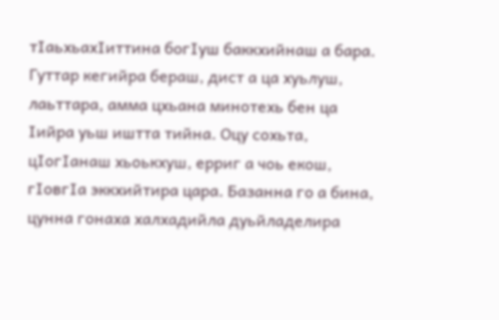тIаьхьахIиттина богIуш баккхийнаш а бара. Гуттар кегийра бераш, дист а ца хуьлуш, лаьттара, амма цхьана минотехь бен ца Iийра уьш иштта тийна. Оцу сохьта, цIогIанаш хьоькхуш, ерриг а чоь екош, гIовгIа эккхийтира цара. Базанна го а бина, цунна гонаха халхадийла дуьйладелира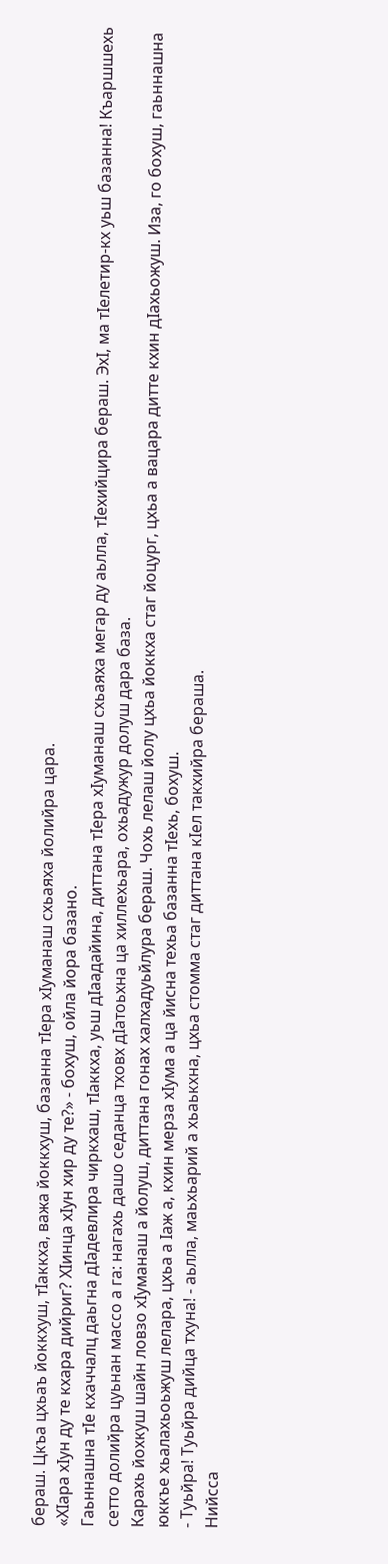бераш. Цкъа цхьаъ йоккхуш, тIаккха, важа йоккхуш, базанна тIера хIуманаш схьаяха йолийра цара.
«ХIара хIун ду те кхара дийриг? ХIинца хIун хир ду те?» - бохуш, ойла йора базано.
Гаьннашна тIе кхаччалц даьгна дIадевлира чиркхаш, тIаккха, уьш дIаадайина, диттана тIера хIуманаш схьаяха мегар ду аьлла, тIехийцира бераш. ЭхI, ма тIелетир-кх уьш базанна! Къаршшехь сетто долийра цуьнан массо а га: нагахь дашо седанца тховх дIатоьхна ца хиллехьара, охьадужур долуш дара база.
Карахь йохкуш шайн ловзо хIуманаш а йолуш, диттана гонах халхадуьйлура бераш. Чохь лелаш йолу цхьа йоккха стаг йоцург, цхьа а вацара дитте кхин дIахьожуш. Иза, го бохуш, гаьннашна юккъе хьалахьоьжуш лелара, цхьа а Iаж а, кхин мерза хIума а ца йисна техьа базанна тIехь, бохуш.
- Туьйра! Туьйра дийца тхуна! - аьлла, маьхьарий а хьаькхна, цхьа стомма стаг диттана кIел такхийра бераша.
Нийсса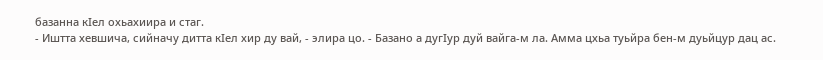базанна кIел охьахиира и стаг.
- Иштта хевшича, сийначу дитта кIел хир ду вай, - элира цо. - Базано а дугIур дуй вайга-м ла. Амма цхьа туьйра бен-м дуьйцур дац ас.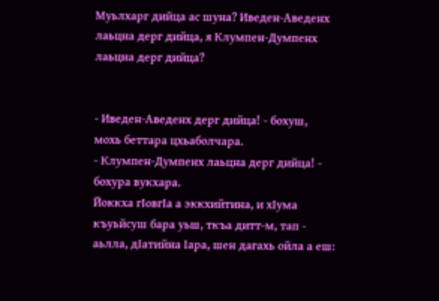Муьлхарг дийца ас шуна? Иведен-Аведенх лаьцна дерг дийца, я Клумпен-Думпенх лаьцна дерг дийца?


- Иведен-Аведенх дерг дийца! - бохуш, мохь беттара цхьаболчара.
- Клумпен-Думпенх лаьцна дерг дийца! - бохура вукхара.
Йоккха гIовгIа а эккхийтина, и хIума къуьйсуш бара уьш, ткъа дитт-м, тап - аьлла, дIатийна Iара, шен дагахь ойла а еш: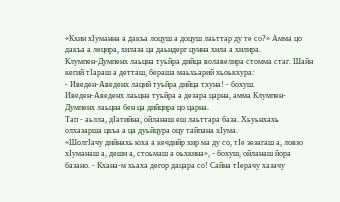«Кхин хIуманна а дакъа лоцуш а доцуш лаьттар ду те со?» Амма цо дакъа а лецира, хилаза ца даьндерг цунна хила а хилира.
Клумпен-Думпенх лаьцна туьйра дийца волавелира стомма стаг. Шайн кегий тIараш а детташ, бераша маьхьарий хьоькхура:
- Иведен-Аведенх лаций туьйра дийца тхуна! - бохуш.
Иведен-Аведенх лаьцна туьйра а дезара царна, амма Клумпен-Думпенх лаьцна бен ца дийцира цо царна.
Тап - аьлла, дIатийна, ойланаш еш лаьттара база. Хьуьнхахь олхазарша цкъа а ца дуьйцура оцу тайпана хIума.
«ШолгIачу дийнахь юха а кечдийр хир ма ду со, тIе зезагаш а, ловзо хIуманаш а, деши а, стоьмаш а оьхкина», - бохуш, ойланаш йора базано. - Кхана-м хьаха дегор дацара со! Сайна тIерачу хазачу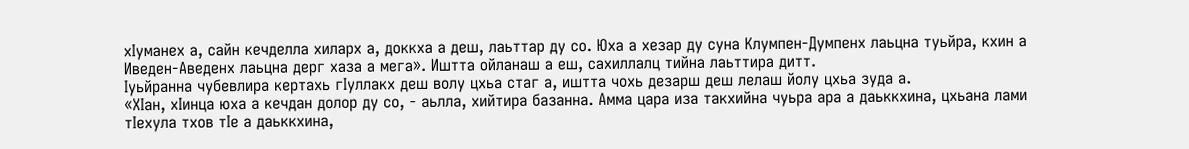хIуманех а, сайн кечделла хиларх а, доккха а деш, лаьттар ду со. Юха а хезар ду суна Клумпен-Думпенх лаьцна туьйра, кхин а Иведен-Аведенх лаьцна дерг хаза а мега». Иштта ойланаш а еш, сахиллалц тийна лаьттира дитт.
Iуьйранна чубевлира кертахь гIуллакх деш волу цхьа стаг а, иштта чохь дезарш деш лелаш йолу цхьа зуда а.
«ХIан, хIинца юха а кечдан долор ду со, - аьлла, хийтира базанна. Амма цара иза такхийна чуьра ара а даьккхина, цхьана лами тIехула тхов тIе а даьккхина,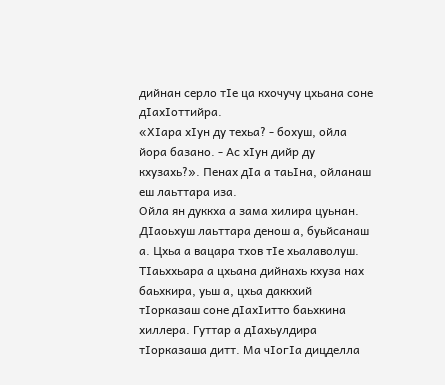дийнан серло тIе ца кхочучу цхьана соне дIахIоттийра.
«ХIара хIун ду техьа? - бохуш, ойла йора базано. - Ас хIун дийр ду кхузахь?». Пенах дIа а таьIна, ойланаш еш лаьттара иза.
Ойла ян дуккха а зама хилира цуьнан. ДIаоьхуш лаьттара денош а, буьйсанаш а. Цхьа а вацара тхов тIе хьалаволуш. ТIаьххьара а цхьана дийнахь кхуза нах баьхкира, уьш а, цхьа даккхий тIорказаш соне дIахIитто баьхкина хиллера. Гуттар а дIахьулдира тIорказаша дитт. Ма чIогIа дицделла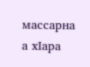массарна а хIара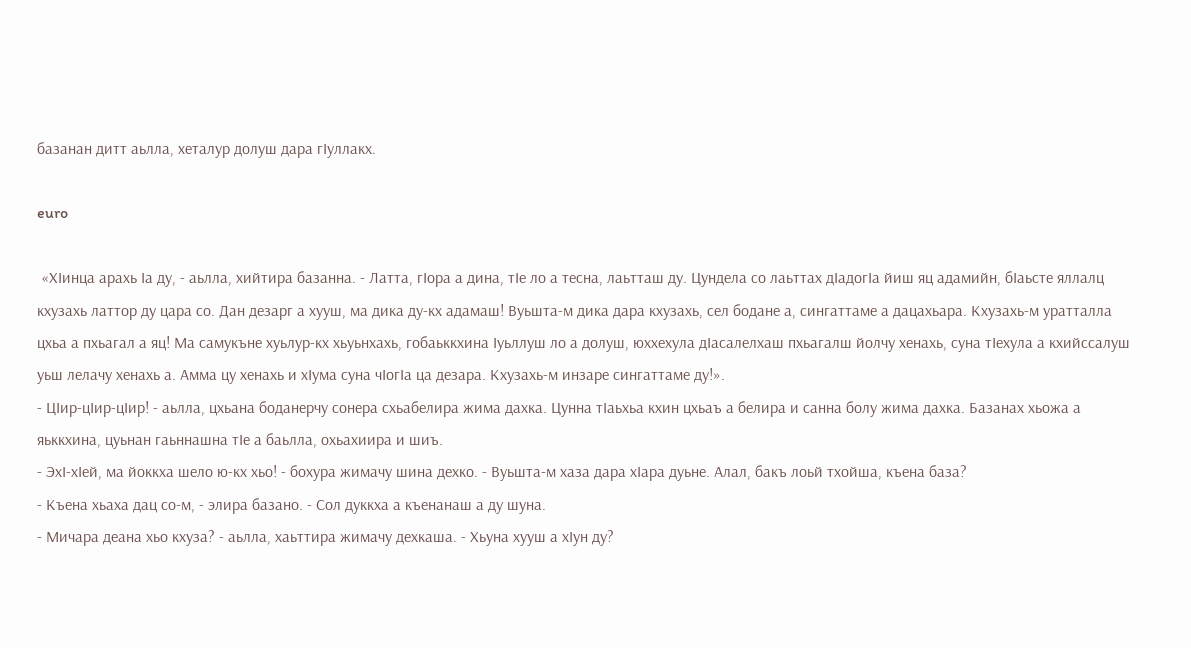базанан дитт аьлла, хеталур долуш дара гIуллакх.

euro

 «ХIинца арахь Iа ду, - аьлла, хийтира базанна. - Латта, гIора а дина, тIе ло а тесна, лаьтташ ду. Цундела со лаьттах дIадогIа йиш яц адамийн, бIаьсте яллалц кхузахь латтор ду цара со. Дан дезарг а хууш, ма дика ду-кх адамаш! Вуьшта-м дика дара кхузахь, сел бодане а, сингаттаме а дацахьара. Кхузахь-м уратталла цхьа а пхьагал а яц! Ма самукъне хуьлур-кх хьуьнхахь, гобаьккхина Iуьллуш ло а долуш, юххехула дIасалелхаш пхьагалш йолчу хенахь, суна тIехула а кхийссалуш уьш лелачу хенахь а. Амма цу хенахь и хIума суна чIогIа ца дезара. Кхузахь-м инзаре сингаттаме ду!».
- ЦIир-цIир-цIир! - аьлла, цхьана боданерчу сонера схьабелира жима дахка. Цунна тIаьхьа кхин цхьаъ а белира и санна болу жима дахка. Базанах хьожа а яьккхина, цуьнан гаьннашна тIе а баьлла, охьахиира и шиъ.
- ЭхI-хIей, ма йоккха шело ю-кх хьо! - бохура жимачу шина дехко. - Вуьшта-м хаза дара хIара дуьне. Алал, бакъ лоьй тхойша, къена база?
- Къена хьаха дац со-м, - элира базано. - Сол дуккха а къенанаш а ду шуна.
- Мичара деана хьо кхуза? - аьлла, хаьттира жимачу дехкаша. - Хьуна хууш а хIун ду?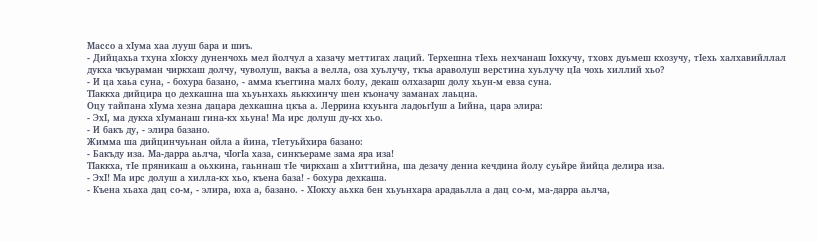Массо а хIума хаа лууш бара и шиъ.
- Дийцахьа тхуна хIокху дуненчохь мел йолчул а хазачу меттигах лаций. Терхешна тIехь нехчанаш Iохкучу, тховх дуьмеш кхозучу, тIехь халхавийллал дукха чкъураман чиркхаш долчу, чуволуш, вакъа а велла, оза хуьлучу, ткъа араволуш верстина хуьлучу цIа чохь хиллий хьо?
- И ца хаьа суна, - бохура базано, - амма къеггина малх болу, декаш олхазарш долу хьун-м евза суна.
ТIаккха дийцира цо дехкашна ша хьуьнхахь яьккхинчу шен къоначу заманах лаьцна.
Оцу тайпана хIума хезна дацара дехкашна цкъа а. Леррина кхуьнга ладоьгIуш а Iийна, цара элира:
- ЭхI, ма дукха хIуманаш гина-кх хьуна! Ма ирс долуш ду-кх хьо.
- И бакъ ду, - элира базано.
Жимма ша дийцинчуьнан ойла а йина, тIетуьйхира базано:
- Бакъду иза. Ма-дарра аьлча, чIогIа хаза, синкъераме зама яра иза!
ТIаккха, тIе пряникаш а оьхкина, гаьннаш тIе чиркхаш а хIиттийна, ша дезачу денна кечдина йолу суьйре йийца делира иза.
- ЭхI! Ма ирс долуш а хилла-кх хьо, къена база! - бохура дехкаша.
- Къена хьаха дац со-м, - элира, юха а, базано. - ХIокху аьхка бен хьуьнхара арадаьлла а дац со-м, ма-дарра аьлча,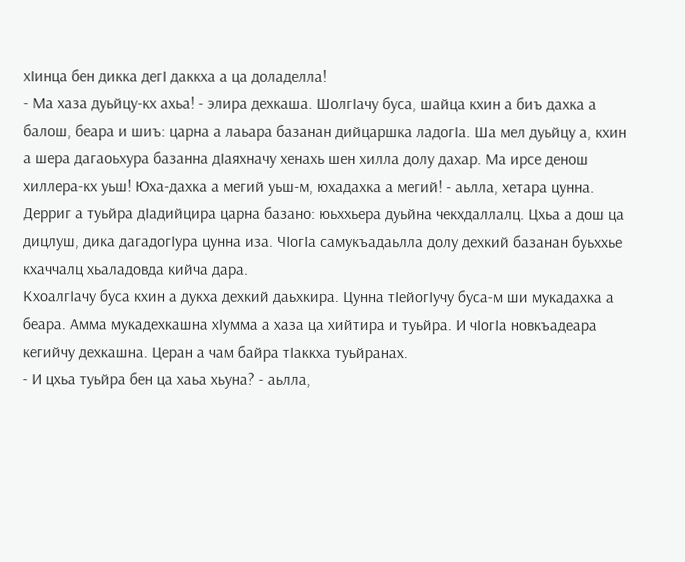хIинца бен дикка дегI даккха а ца доладелла!
- Ма хаза дуьйцу-кх ахьа! - элира дехкаша. ШолгIачу буса, шайца кхин а биъ дахка а
балош, беара и шиъ: царна а лаьара базанан дийцаршка ладогIа. Ша мел дуьйцу а, кхин а шера дагаоьхура базанна дIаяхначу хенахь шен хилла долу дахар. Ма ирсе денош хиллера-кх уьш! Юха-дахка а мегий уьш-м, юхадахка а мегий! - аьлла, хетара цунна.
Дерриг а туьйра дIадийцира царна базано: юьххьера дуьйна чекхдаллалц. Цхьа а дош ца дицлуш, дика дагадогIура цунна иза. ЧIогIа самукъадаьлла долу дехкий базанан буьххье кхаччалц хьаладовда кийча дара.
КхоалгIачу буса кхин а дукха дехкий даьхкира. Цунна тIейогIучу буса-м ши мукадахка а беара. Амма мукадехкашна хIумма а хаза ца хийтира и туьйра. И чIогIа новкъадеара кегийчу дехкашна. Церан а чам байра тIаккха туьйранах.
- И цхьа туьйра бен ца хаьа хьуна? - аьлла,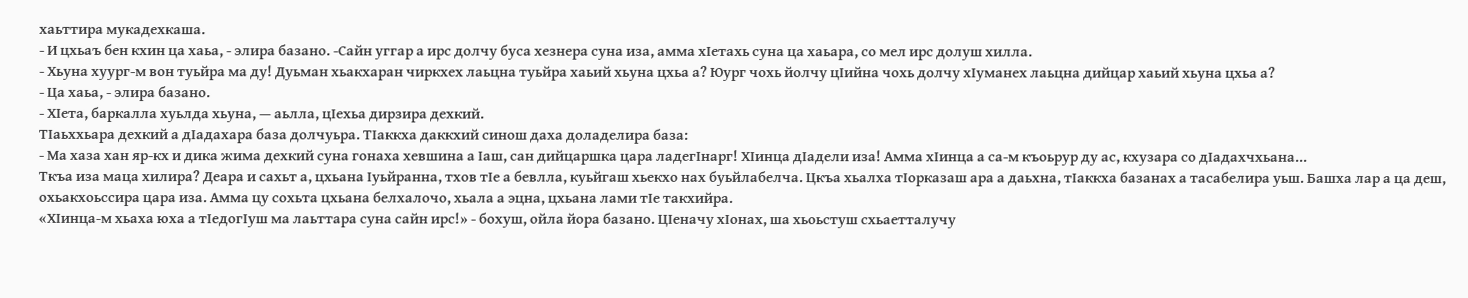хаьттира мукадехкаша.
- И цхьаъ бен кхин ца хаьа, - элира базано. -Сайн уггар а ирс долчу буса хезнера суна иза, амма хIетахь суна ца хаьара, со мел ирс долуш хилла.
- Хьуна хуург-м вон туьйра ма ду! Дуьман хьакхаран чиркхех лаьцна туьйра хаьий хьуна цхьа а? Юург чохь йолчу цIийна чохь долчу хIуманех лаьцна дийцар хаьий хьуна цхьа а?
- Ца хаьа, - элира базано.
- ХIета, баркалла хуьлда хьуна, — аьлла, цIехьа дирзира дехкий.
ТIаьххьара дехкий а дIадахара база долчуьра. ТIаккха даккхий синош даха доладелира база:
- Ма хаза хан яр-кх и дика жима дехкий суна гонаха хевшина а Iаш, сан дийцаршка цара ладегIнарг! ХIинца дIадели иза! Амма хIинца а са-м къоьрур ду ас, кхузара со дIадахчхьана...
Ткъа иза маца хилира? Деара и сахьт а, цхьана Iуьйранна, тхов тIе а бевлла, куьйгаш хьекхо нах буьйлабелча. Цкъа хьалха тIорказаш ара а даьхна, тIаккха базанах а тасабелира уьш. Башха лар а ца деш, охьакхоьссира цара иза. Амма цу сохьта цхьана белхалочо, хьала а эцна, цхьана лами тIе такхийра.
«ХIинца-м хьаха юха а тIедогIуш ма лаьттара суна сайн ирс!» - бохуш, ойла йора базано. ЦIеначу хIонах, ша хьоьстуш схьаетталучу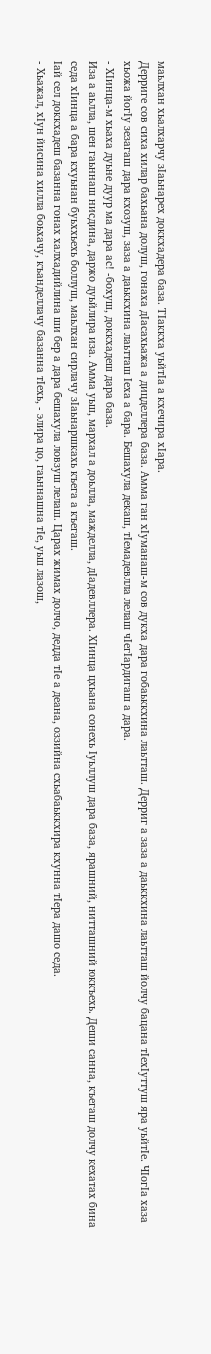маьлхан хьалхарчу зIаьнарех доккхадера база. ТIаккха уьйтIа а кхечира хIара.
Дерриге сов сиха хилар бахьана долуш, гонаха дIасахьажа а дицделлера база. Амма ган хIуманаш-м сов дукха дара гобаьккхина лаьтташ. Дерриг а заза а даьккхина лаьтташ йолчу бацана тIехIуттуш яра уьйтIе. ЧIогIа хаза хьожа йогIу зезагаш дара кхозуш, заза а даьккхина лаьтташ Iеха а бара. Бешахула декаш, тIемадевлла лелаш чIегIардигаш а дара.
- ХIинца-м хьаха дуьне дуур ма дара ас! -бохуш, доккхадеш дара база.
Иза а аьлла, шен гаьннаш нисдина, даржо дуьйлира иза. Амма уьш, мархал а доьлла, мажделла, дIадевллера. ХIинца цхьана сонехь Iуьллуш дара база, ярашний, нитташний юккъехь. Деши санна, къегаш долчу кехатах бина седа хIинца а бара кхуьнан буьххьехь боллуш, маьлхан сирлачу зIаьнаршкахь къега а къегаш.
Iай сел доккхадеш базанна гонах халхадийлина ши бер а дара бешахула ловзуш лелаш. Царах жимах долчо, дедда тIе а деана, оззийна схьабаьккхира кхунна тIера дашо седа.
- Хьажал, хIун йисина хилла боьхачу, къанделлачу базанна тIехь, - элира цо, гаьннашна тIе, уьш лазош,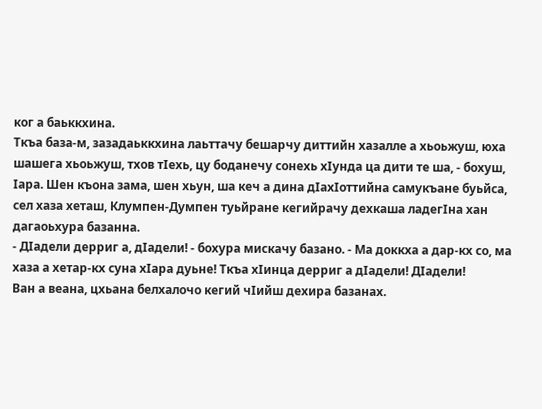ког а баьккхина.
Ткъа база-м, зазадаьккхина лаьттачу бешарчу диттийн хазалле а хьоьжуш, юха шашега хьоьжуш, тхов тIехь, цу боданечу сонехь хIунда ца дити те ша, - бохуш, Iара. Шен къона зама, шен хьун, ша кеч а дина дIахIоттийна самукъане буьйса, сел хаза хеташ, Клумпен-Думпен туьйране кегийрачу дехкаша ладегIна хан дагаоьхура базанна.
- ДIадели дерриг а, дIадели! - бохура мискачу базано. - Ма доккха а дар-кх со, ма хаза а хетар-кх суна хIара дуьне! Ткъа хIинца дерриг а дIадели! ДIадели!
Ван а веана, цхьана белхалочо кегий чIийш дехира базанах.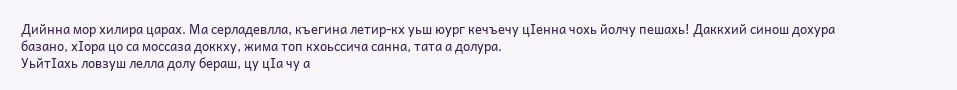Дийнна мор хилира царах. Ма серладевлла, къегина летир-кх уьш юург кечъечу цIенна чохь йолчу пешахь! Даккхий синош дохура базано, хIора цо са моссаза доккху, жима топ кхоьссича санна, тата а долура.
УьйтIахь ловзуш лелла долу бераш, цу цIа чу а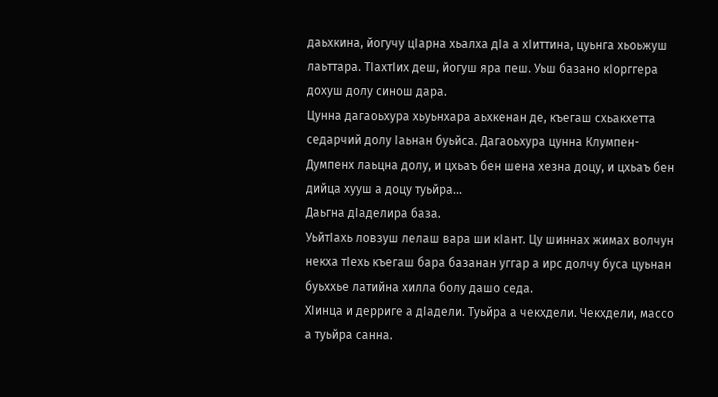даьхкина, йогучу цIарна хьалха дIа а хIиттина, цуьнга хьоьжуш лаьттара. ТIахтIих деш, йогуш яра пеш. Уьш базано кIорггера дохуш долу синош дара.
Цунна дагаоьхура хьуьнхара аьхкенан де, къегаш схьакхетта седарчий долу Iаьнан буьйса. Дагаоьхура цунна Клумпен-Думпенх лаьцна долу, и цхьаъ бен шена хезна доцу, и цхьаъ бен дийца хууш а доцу туьйра...
Даьгна дIаделира база.
УьйтIахь ловзуш лелаш вара ши кIант. Цу шиннах жимах волчун некха тIехь къегаш бара базанан уггар а ирс долчу буса цуьнан буьххье латийна хилла болу дашо седа.
ХIинца и дерриге а дIадели. Туьйра а чекхдели. Чекхдели, массо а туьйра санна.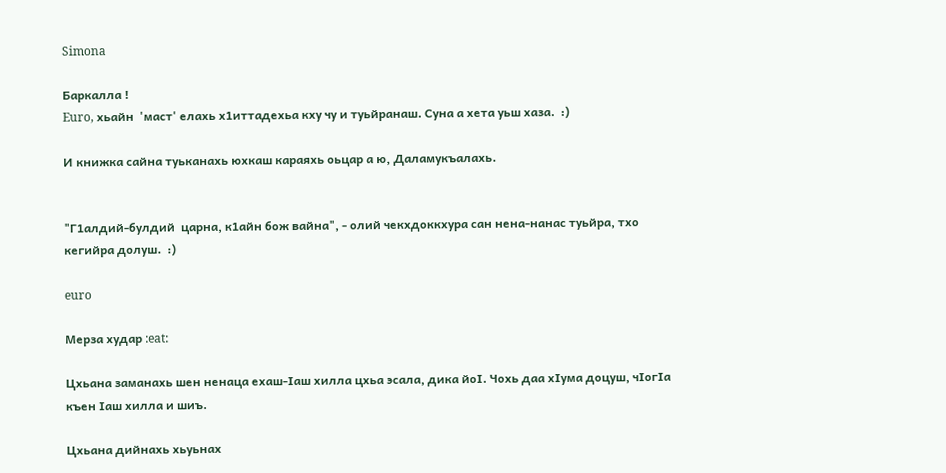Simona

Баркалла !
Euro, хьайн  'маст' елахь х1иттадехьа кху чу и туьйранаш. Суна а хета уьш хаза.  :)

И книжка сайна туьканахь юхкаш караяхь оьцар а ю, Даламукъалахь.


"Г1алдий-булдий  царна, к1айн бож вайна", - олий чекхдоккхура сан нена-нанас туьйра, тхо кегийра долуш.  :)

euro

Мерза худар :eat:

Цхьана заманахь шен ненаца ехаш-Iаш хилла цхьа эсала, дика йоI. Чохь даа хIума доцуш, чIогIа къен Iаш хилла и шиъ.

Цхьана дийнахь хьуьнах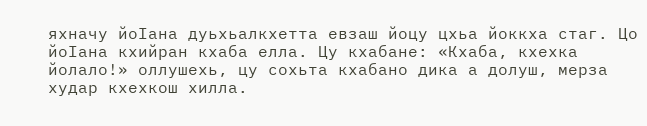яхначу йоIана дуьхьалкхетта евзаш йоцу цхьа йоккха стаг. Цо йоIана кхийран кхаба елла. Цу кхабане: «Кхаба, кхехка йолало!» оллушехь, цу сохьта кхабано дика а долуш, мерза худар кхехкош хилла.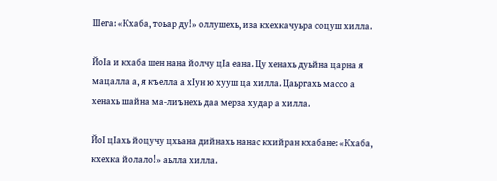Шега: «Кхаба, тоьар ду!» оллушехь, иза кхехкачуьра соцуш хилла.

ЙоIа и кхаба шен нана йолчу цIа еана. Цу хенахь дуьйна царна я мацалла а, я къелла а хIун ю хууш ца хилла. Цаьргахь массо а хенахь шайна ма-лиънехь даа мерза худар а хилла.

ЙоI цIахь йоцучу цхьана дийнахь нанас кхийран кхабане: «Кхаба, кхехка йолало!» аьлла хилла.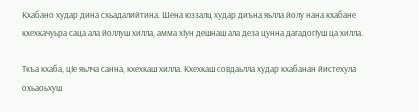Кхабано худар дина схьадалийтина. Шена юззалц худар диъна яьлла йолу нана кхабане кхехкачуьра саца ала йоллуш хилла, амма хIун дешнаш ала деза цунна дагадогIуш ца хилла.

Ткъа кхаба, цIе яьлча санна, кхехкаш хилла. Кхехкаш совдаьлла худар кхабанан йистехула охьаоьхуш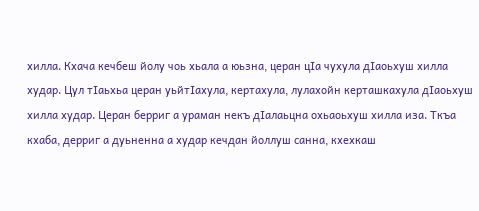хилла. Кхача кечбеш йолу чоь хьала а юьзна, церан цIа чухула дIаоьхуш хилла худар. Цул тIаьхьа церан уьйтIахула, кертахула, лулахойн керташкахула дIаоьхуш хилла худар. Церан берриг а ураман некъ дIалаьцна охьаоьхуш хилла иза. Ткъа кхаба, дерриг а дуьненна а худар кечдан йоллуш санна, кхехкаш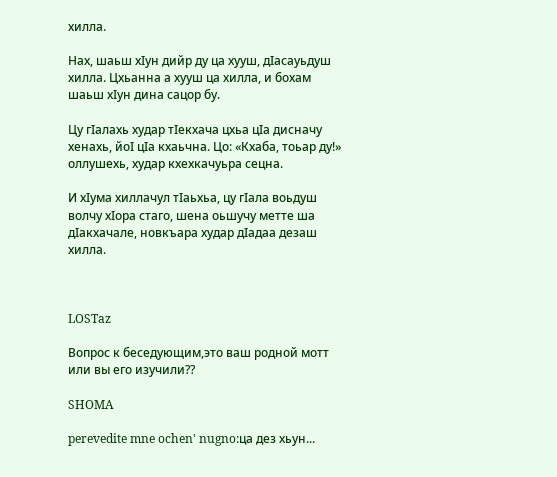хилла.

Нах, шаьш хIун дийр ду ца хууш, дIасауьдуш хилла. Цхьанна а хууш ца хилла, и бохам шаьш хIун дина сацор бу.

Цу гIалахь худар тIекхача цхьа цIа дисначу хенахь, йоI цIа кхаьчна. Цо: «Кхаба, тоьар ду!» оллушехь, худар кхехкачуьра сецна.

И хIума хиллачул тIаьхьа, цу гIала воьдуш волчу хIора стаго, шена оьшучу метте ша дIакхачале, новкъара худар дIадаа дезаш хилла.



LOSTaz

Вопрос к беседующим,это ваш родной мотт или вы его изучили??

SHOMA

perevedite mne ochen' nugno:ца дез хьун...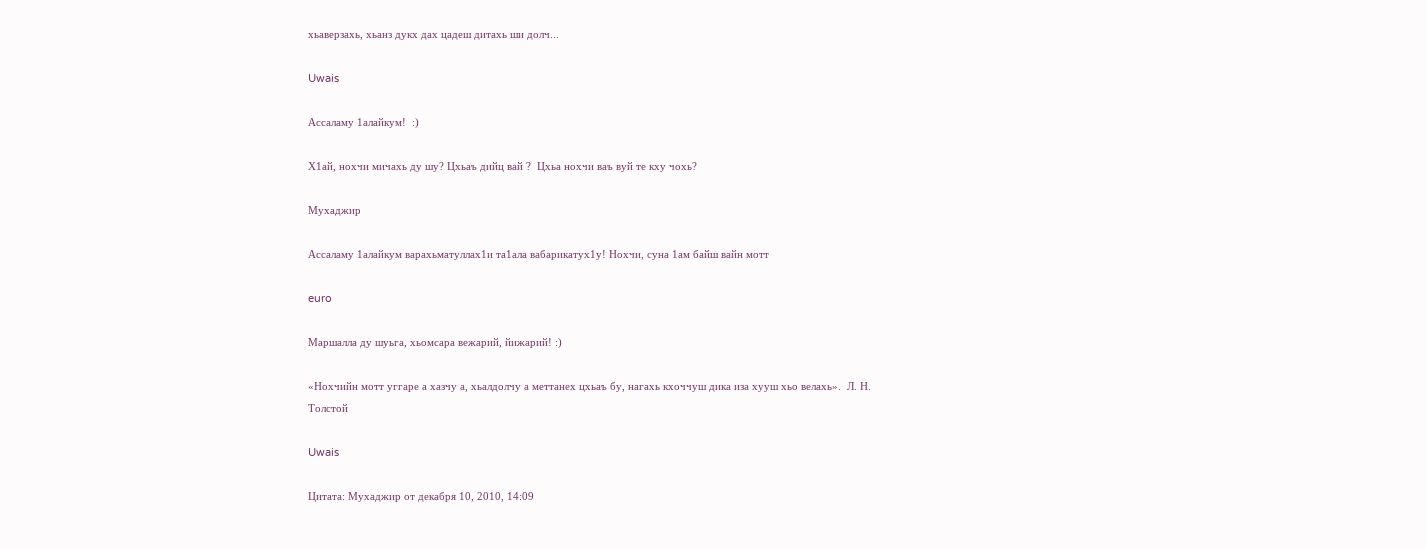xьаверзахь, хьанз дукх дах цадеш дитахь ши долч...

Uwais

Ассаламу 1алайкум!  :)

Х1ай, нохчи мичахь ду шу? Цхьаъ дийц вай ?  Цхьа нохчи ваъ вуй те кху чохь?

Мухаджир

Ассаламу 1алайкум варахьматуллах1и та1ала вабарикатух1у! Нохчи, суна 1ам байш вайн мотт

euro

Маршалла ду шуьга, хьомсара вежарий, йижарий! :)

«Нохчийн мотт уггаре а хазчу а, хьалдолчу а меттанех цхьаъ бу, нагахь кхоччуш дика иза хууш хьо велахь».  Л. Н. Толстой

Uwais

Цитата: Мухаджир от декабря 10, 2010, 14:09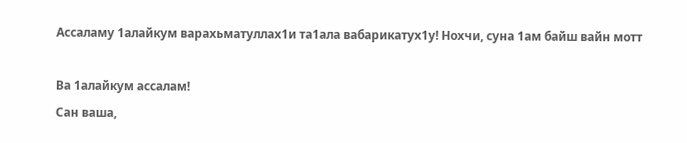Ассаламу 1алайкум варахьматуллах1и та1ала вабарикатух1у! Нохчи, суна 1ам байш вайн мотт

Ва 1алайкум ассалам!
Сан ваша,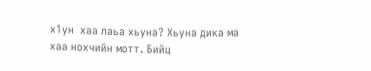х1ун  хаа лаьа хьуна? Хьуна дика ма хаа нохчийн мотт. Бийц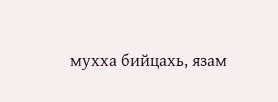мухха бийцахь, язам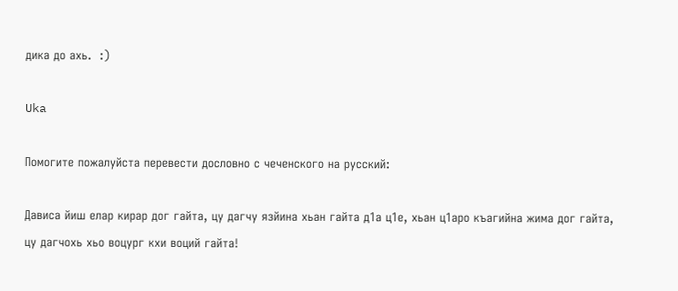дика до ахь.  :)

Uka

Помогите пожалуйста перевести дословно с чеченского на русский:

Дависа йиш елар кирар дог гайта, цу дагчу язйина хьан гайта д1а ц1е, хьан ц1аро къагийна жима дог гайта, цу дагчохь хьо воцург кхи воций гайта!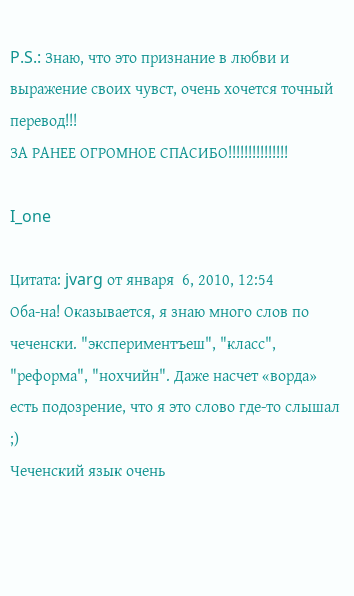P.S.: Знаю, что это признание в любви и выражение своих чувст, очень хочется точный перевод!!!
ЗА РАНЕЕ ОГРОМНОЕ СПАСИБО!!!!!!!!!!!!!!!

I_one

Цитата: jvarg от января  6, 2010, 12:54
Оба-на! Оказывается, я знаю много слов по чеченски. "экспериментъеш", "класс", "реформа", "нохчийн". Даже насчет «ворда» есть подозрение, что я это слово где-то слышал ;)
Чеченский язык очень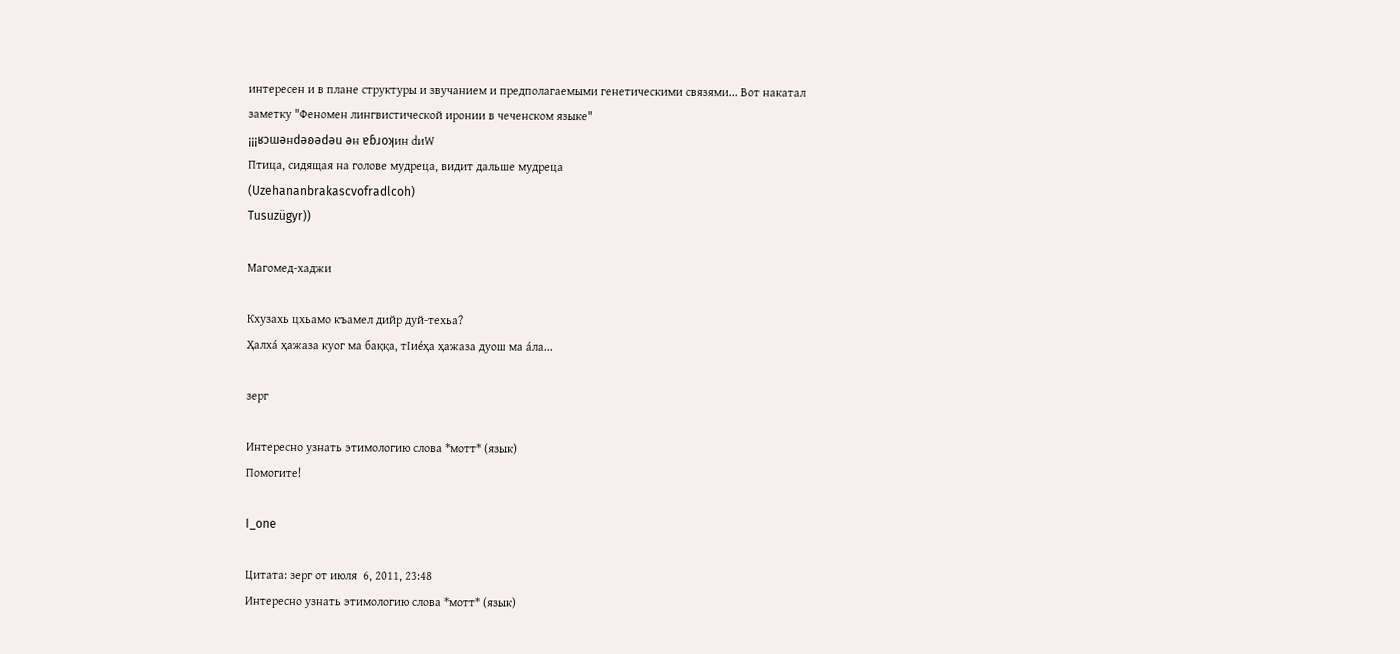интересен и в плане структуры и звучанием и предполагаемыми генетическими связями... Вот накатал заметку "Феномен лингвистической иронии в чеченском языке"
¡¡¡ʁɔɯǝнdǝʚǝdǝu ǝн ɐɓɹoʞин dиW
Птица, сидящая на голове мудреца, видит дальше мудреца
(Uzehananbrakascvofradlcoh)
Tusuzügyr))

Магомед-хаджи

Кхузахь цхьамо къамел дийр дуй-техьа?
Ҳалха́ ҳажаза куог ма баққа, тIие́ҳа ҳажаза дуош ма а́ла...

зерг

Интересно узнать этимологию слова *мотт* (язык)
Помогите!

I_one

Цитата: зерг от июля  6, 2011, 23:48
Интересно узнать этимологию слова *мотт* (язык)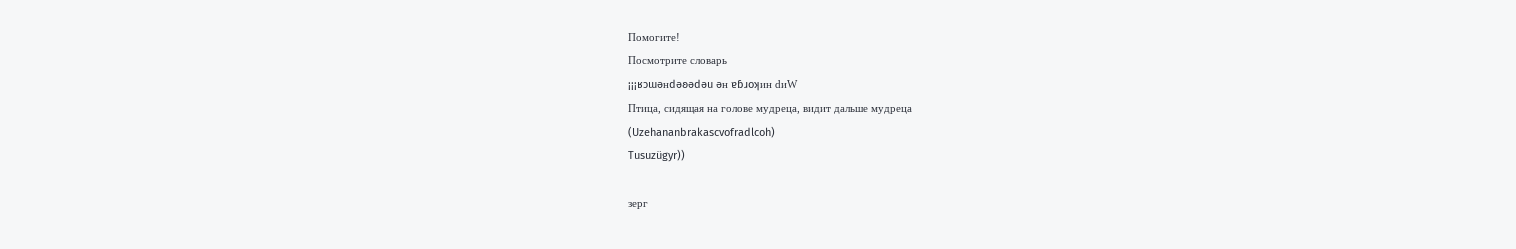Помогите!
Посмотрите словарь
¡¡¡ʁɔɯǝнdǝʚǝdǝu ǝн ɐɓɹoʞин dиW
Птица, сидящая на голове мудреца, видит дальше мудреца
(Uzehananbrakascvofradlcoh)
Tusuzügyr))

зерг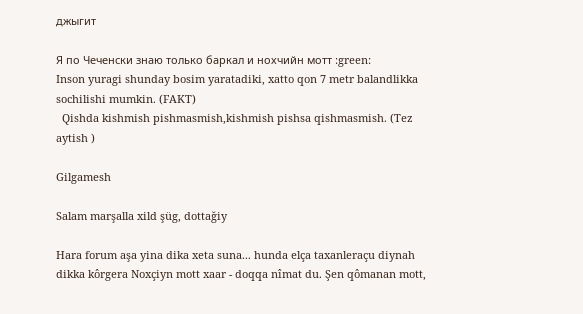джыгит

Я по Чеченски знаю только баркал и нохчийн мотт :green:
Inson yuragi shunday bosim yaratadiki, xatto qon 7 metr balandlikka sochilishi mumkin. (FAKT)
  Qishda kishmish pishmasmish,kishmish pishsa qishmasmish. (Tez aytish )

Gilgamesh

Salam marşalla xild şüg, dottağiy

Hara forum aşa yina dika xeta suna... hunda elça taxanleraçu diynah dikka kôrgera Noxçiyn mott xaar - doqqa nîmat du. Şen qômanan mott,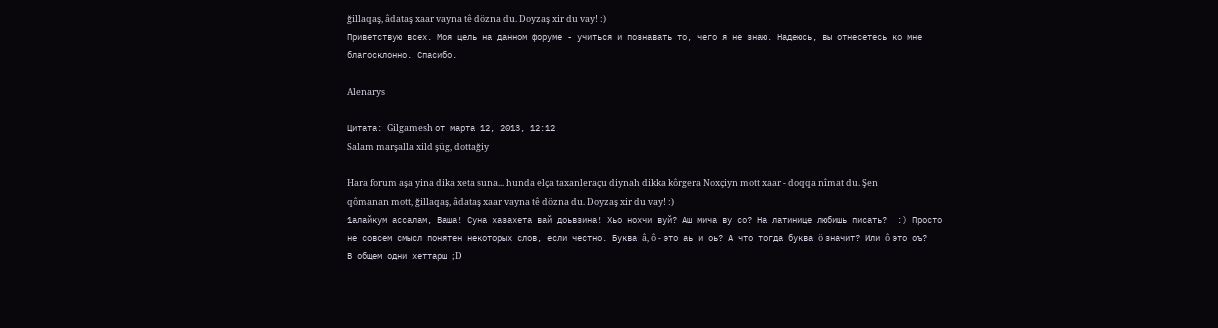ğillaqaş, âdataş xaar vayna tê dözna du. Doyzaş xir du vay! :)
Приветствую всех. Моя цель на данном форуме - учиться и познавать то, чего я не знаю. Надеюсь, вы отнесетесь ко мне благосклонно. Спасибо.

Alenarys

Цитата: Gilgamesh от марта 12, 2013, 12:12
Salam marşalla xild şüg, dottağiy

Hara forum aşa yina dika xeta suna... hunda elça taxanleraçu diynah dikka kôrgera Noxçiyn mott xaar - doqqa nîmat du. Şen qômanan mott, ğillaqaş, âdataş xaar vayna tê dözna du. Doyzaş xir du vay! :)
1алайкум ассалам, Ваша! Суна хазахета вай доьвзина! Хьо нохчи вуй? Аш мича ву со? На латинице любишь писать?  :) Просто не совсем смысл понятен некоторых слов, если честно. Буква â, ô - это аь и оь? А что тогда буква ö значит? Или ô это оъ? В общем одни хеттарш ;D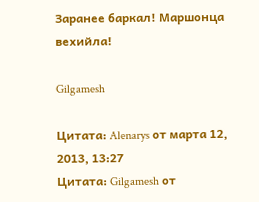Заранее баркал! Маршонца вехийла!

Gilgamesh

Цитата: Alenarys от марта 12, 2013, 13:27
Цитата: Gilgamesh от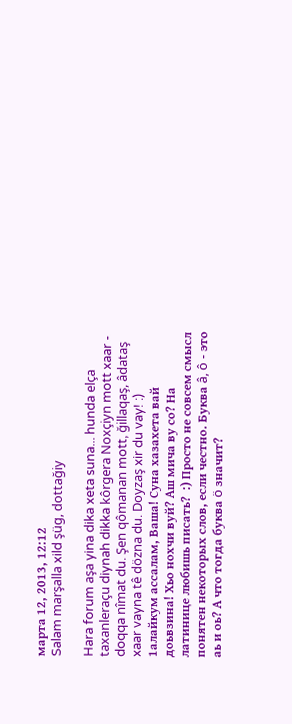марта 12, 2013, 12:12
Salam marşalla xild şüg, dottağiy

Hara forum aşa yina dika xeta suna... hunda elça taxanleraçu diynah dikka kôrgera Noxçiyn mott xaar - doqqa nîmat du. Şen qômanan mott, ğillaqaş, âdataş xaar vayna tê dözna du. Doyzaş xir du vay! :)
1алайкум ассалам, Ваша! Суна хазахета вай доьвзина! Хьо нохчи вуй? Аш мича ву со? На латинице любишь писать?  :) Просто не совсем смысл понятен некоторых слов, если честно. Буква â, ô - это аь и оь? А что тогда буква ö значит?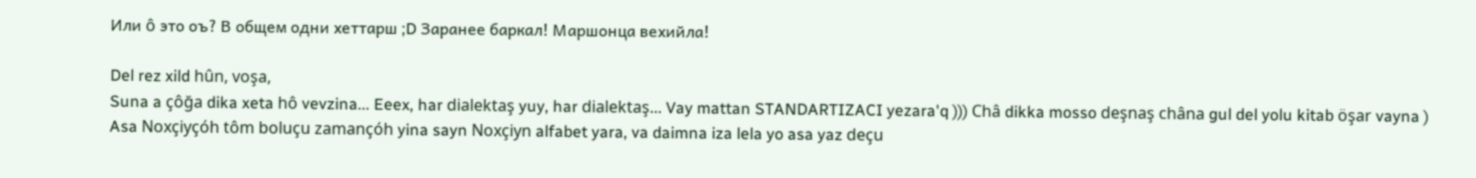Или ô это оъ? В общем одни хеттарш ;D Заранее баркал! Маршонца вехийла!

Del rez xild hûn, voşa,
Suna a çôğa dika xeta hô vevzina... Eeex, har dialektaş yuy, har dialektaş... Vay mattan STANDARTIZACI yezara'q ))) Châ dikka mosso deşnaş châna gul del yolu kitab öşar vayna )
Asa Noxçiyçóh tôm boluçu zamançóh yina sayn Noxçiyn alfabet yara, va daimna iza lela yo asa yaz deçu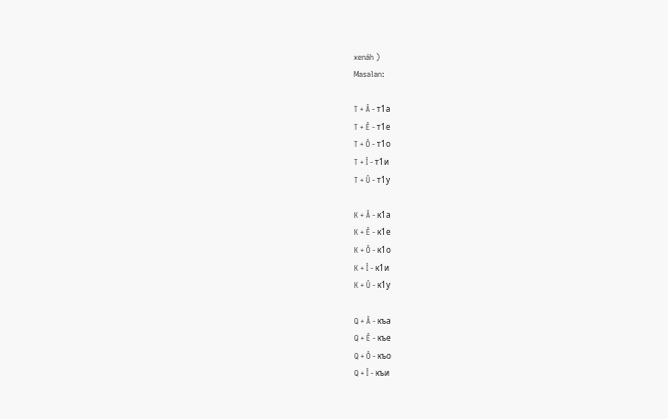xenáh )
Masalan:

T + Â - т1а
T + Ê - т1е
T + Ô - т1о
T + Î - т1и
T + Û - т1у

K + Â - к1а
K + Ê - к1е
K + Ô - к1о
K + Î - к1и
K + Û - к1у

Q + Â - къа
Q + Ê - къе
Q + Ô - къо
Q + Î - къи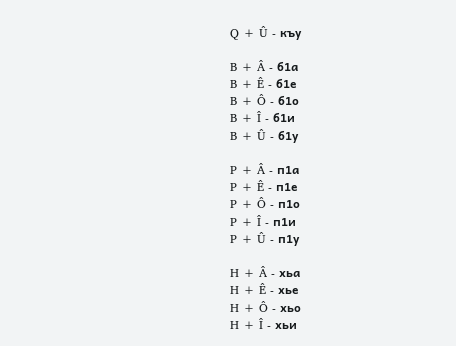Q + Û - къу

B + Â - б1а
B + Ê - б1е
B + Ô - б1о
B + Î - б1и
B + Û - б1у

P + Â - п1а
P + Ê - п1е
P + Ô - п1о
P + Î - п1и
P + Û - п1у

H + Â - хьа
H + Ê - хье
H + Ô - хьо
H + Î - хьи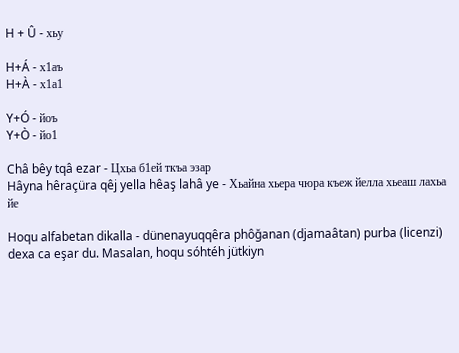H + Û - хьу

H+Á - х1аъ
H+À - х1а1

Y+Ó - йоъ
Y+Ò - йо1

Châ bêy tqâ ezar - Цхьа б1ей ткъа эзар
Hâyna hêraçüra qêj yella hêaş lahâ ye - Хьайна хьера чюра къеж йелла хьеаш лахьа йе

Hoqu alfabetan dikalla - dünenayuqqêra phôğanan (djamaâtan) purba (licenzi) dexa ca eşar du. Masalan, hoqu sóhtéh jütkiyn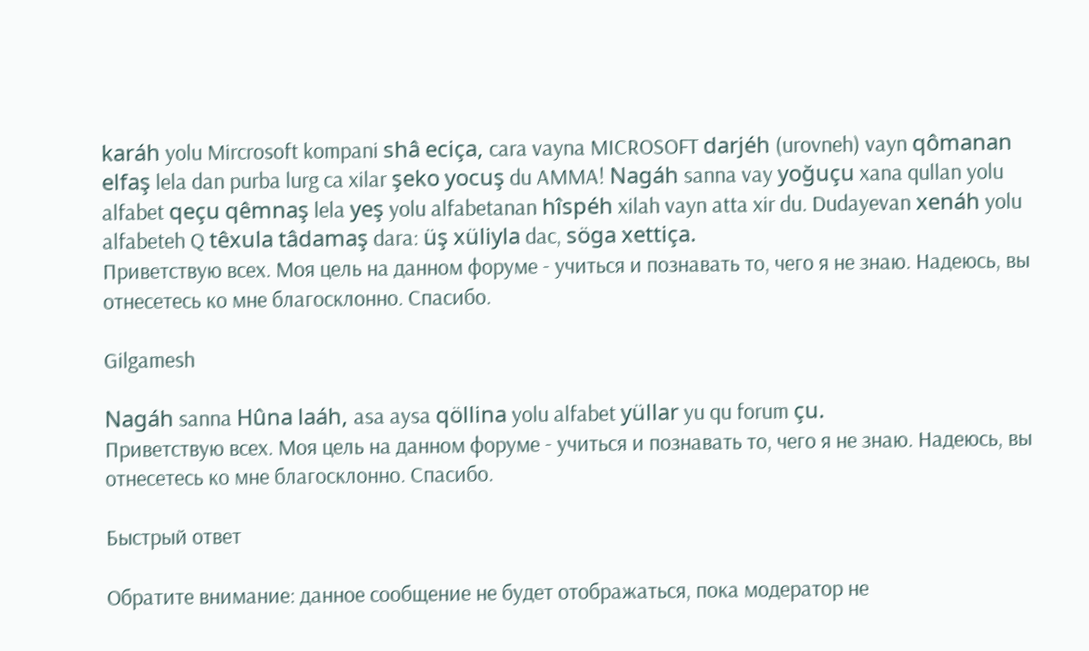karáh yolu Mircrosoft kompani shâ eciça, cara vayna MICROSOFT darjéh (urovneh) vayn qômanan elfaş lela dan purba lurg ca xilar şeko yocuş du AMMA! Nagáh sanna vay yoğuçu xana qullan yolu alfabet qeçu qêmnaş lela yeş yolu alfabetanan hîspéh xilah vayn atta xir du. Dudayevan xenáh yolu alfabeteh Q têxula tâdamaş dara: üş xüliyla dac, söga xettiça.
Приветствую всех. Моя цель на данном форуме - учиться и познавать то, чего я не знаю. Надеюсь, вы отнесетесь ко мне благосклонно. Спасибо.

Gilgamesh

Nagáh sanna Hûna laáh, asa aysa qöllina yolu alfabet yüllar yu qu forum çu.
Приветствую всех. Моя цель на данном форуме - учиться и познавать то, чего я не знаю. Надеюсь, вы отнесетесь ко мне благосклонно. Спасибо.

Быстрый ответ

Обратите внимание: данное сообщение не будет отображаться, пока модератор не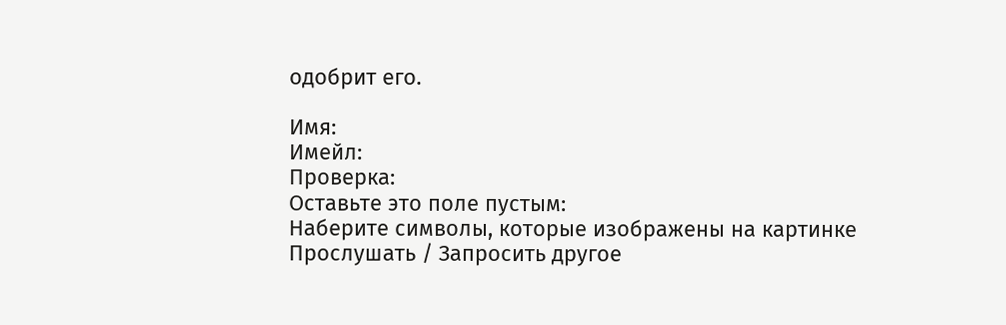одобрит его.

Имя:
Имейл:
Проверка:
Оставьте это поле пустым:
Наберите символы, которые изображены на картинке
Прослушать / Запросить другое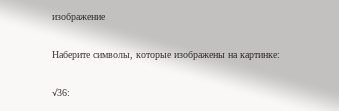изображение

Наберите символы, которые изображены на картинке:

√36: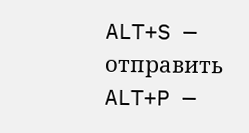ALT+S — отправить
ALT+P —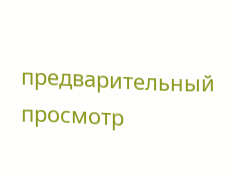предварительный просмотр